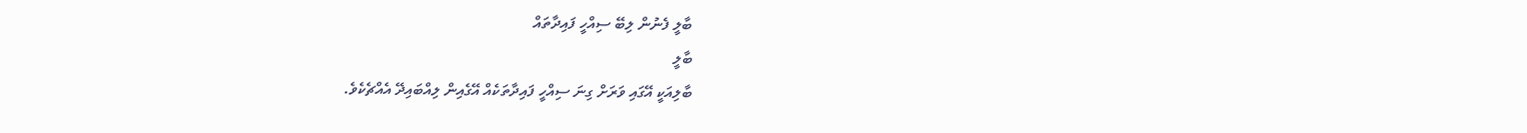ބާލީ ފެނުން ލިބޭ ސިއްހީ ފައިދާތައް
ބާލީ
ބާލިއަކީ އޭގައި ވަރަށް ގިނަ ސިއްހީ ފައިދާތަކެއް އޭގެއިން ލިއްބައިދޭ އެއްޗެކެވެ.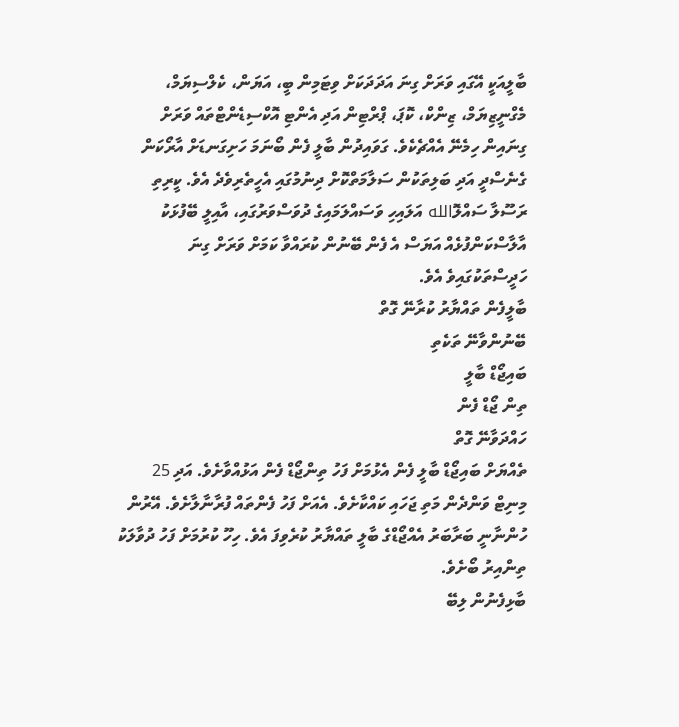ބާލީއަކީ އޭގައި ވަރަށް ގިނަ އަދަދަކަށް ވިޓަމިން ބީ، އަޔަން، ކެލްސިޔަމް، މެގްނީޒިޔަމް، ޒިންކް، ކޮޕަ، ޕްރްޓިން އަދި އެންޓި އޮކްސިޑެންޓްތައް ވަރަށް ގިނައިން ހިމެނޭ އެއްޗެކެވެ. ގަވައިދުން ބާލީ ފެން ބޯނަމަ ހަށިގަނޑަށް އާރޯކަން ގެނެސްދީ އަދި ބަލިތަކުން ސަލާމަތްކޮށް ދިނުމުގައި އެހީތެރިވެދެ އެވެ. ކީރިތި ރަސޫލާ ސައްލޮالله އަލައިހި ވަސައްލަމައިގެ ދުވަސްވަރުގައި، އާއިލީ ބޭފުޅަކު އާލާސްކަންފުޅެއް އަޔަސް އެ ފެން ބޭނުން ކުރައްވާ ކަމަށް ވަރަށް ގިނަ ހަދީސްތަކުގައިވެ އެވެ.
ބާލީފެން ތައްޔާރު ކުރާނޭ ގޮތް
ބޭނުންވާނޭ ތަކެތި
ބައިޖޯޑް ބާލީ
ތިން ޖޯޑް ފެން
ހައްދަވާނޭ ގޮތް
ތެއްޔަށް ބައިޖޯޑް ބާލީ ފެން އެޅުމަށް ފަހު ތިންޖޯޑް ފެން އަޅުއްވާށެވެ. އަދި 25 މިނިޓް ވަންދެން މަތި ޖަހައި ކައްކާށެވެ. އެއަށް ފަހު ފެންތައް ފުރާނާލާށެވެ. އޭރުން ހުންނާނީ ބަރާބަރު އެއްޖޯޑްގެ ބާލީ ތައްޔާރު ކުރެވިފަ އެވެ. ހިހޫ ކުރުމަށް ފަހު ދުވާލަކު ތިންއިރު ބޯށެވެ.
ބާޅިފެނުން ލިބޭ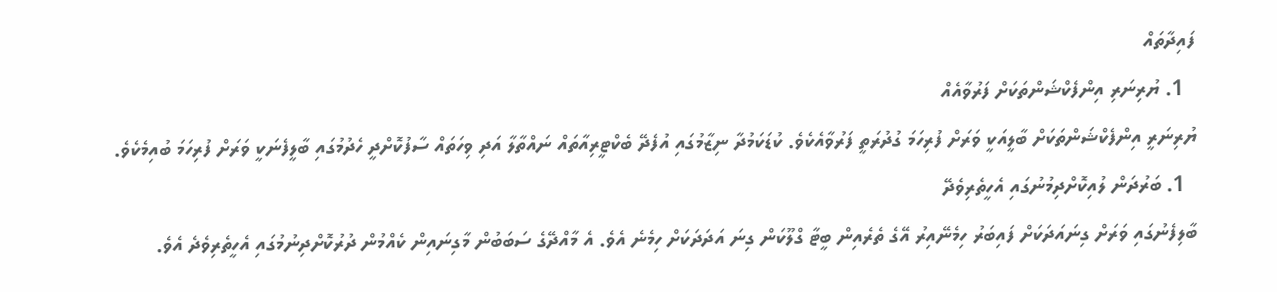ފައިދާތައް
  1. ޔުރިނަރި އިންފެކްޝަންތަކަށް ފަރުވާއެއް
ޔުރިނަރީ އިންފެކްޝަންތަކަށް ބާލީއަކީ ވަރަށް ފުރިހަމަ ގުދުރަތީ ފަރުވާއެކެވެ. ކުޑަކަމުދާ ނިޒާމުގައި އުފެދޭ ބެކްޓީރިއާތައް ނައްތާލާ އަދި ވިހަތައް ސާފުކޮށްދީ ހެދުމުގައި ބާލީފެނަކީ ވަރަށް ފުރިހަމަ ބުއިމެކެވެ.
  1. ބަރުދަން ލުއިކޮށްދިމުނުގައި އެހީތެރިވެދޭ
ބާލިފެނުގައި ވަރަށް ގިނައަދަކަށް ފައިބަރު ހިމެނޭއިރު އޭގެ ތެރެއިން ބީޓާ ގްލޫކަން ގިނަ އަދަދަކަށް ހިމެނެ އެވެ. އެ މާއްދޭގެ ސަބަބުން މާގިނައިން ކެއްމުން ދުރުކޮށްދިނުމުގައި އެހީތެރިވެދެ އެވެ.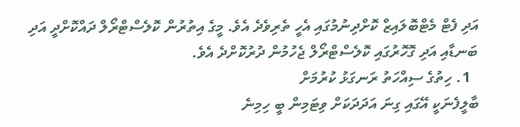އަދި ފެޓް މެޓްބޮލައިޒް ކޮށްދިނުމުގައި އެހީ ތެރިވެދެ އެވެ. މީގެ އިތުރުން ކޮލެސްޓްރޯލް ދައްކޮށްދީ އަދި ބަނޑާއި އަދި ގޮހޮރުގައި ކޮލެސްޓްރޯލް ޖެހުމުން ދުރުކޮށްދެ އެވެ.
  1. ހިތުގެ ސިއްހަތު ރަނގަޅު ކުރުމަށް
ބާލީފެނަކީ އޭގައި ގިނަ އަދަދަކަށް ވިޓަމިން ބީ ހިމިނެ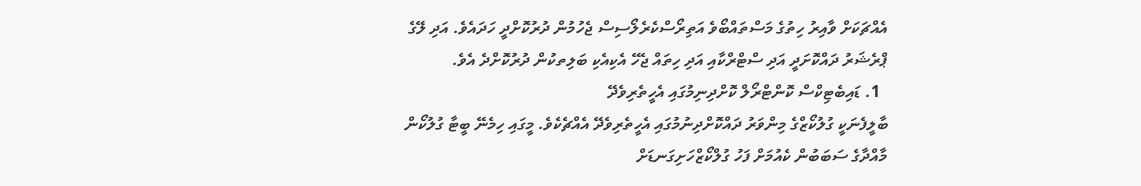އެއްޗަކަށް ވާއިރު ހިތުގެ މަސްތައްބޯވެ އަތިރޯސްކެރެލޯސިސް ޖެހުމުން ދުރުކޮށްދީ ހަދައެވެ. އަދި ލޭގެ ޕްރެޝަރު ދައްކޮށަދީ އަދި ސްޓްރްކާއި އަދި ހިތައް ޖެހޭ އެކިއެކި ބަލިތކުން ދުރުކޮށްދެ އެވެ.
  1. ޑައިބެޓިކްސް ކޮންޓްރޯލް ކޮށްދިނިމުގައި އެހީތެރިވެދޭ
ބާލީފެނަކީ ގުލުކޯޒްގެ މިންވަރު ދައްކޮށްދިނުމުގައި އެހީތެރިވެދޭ އެއްޗެކެވެ. މީގައި ހިމެނޭ ބީޓާ ގުލުކޯން މާއްދާގެ ސަބަބުން ކެއުމަށް ފަހު ގުލްކޯޒްހަށިގަނޑަށް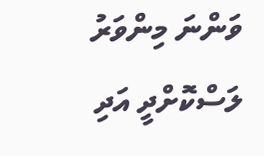ވަންނަ މިންވަރު ލަސްކޮށްދީ އަދި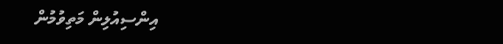އިންސިއުލިން މަތިވުމުން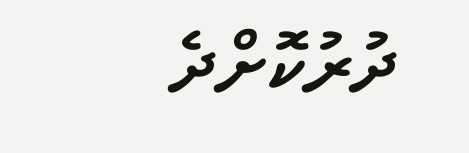ދުރުކޮށްދެ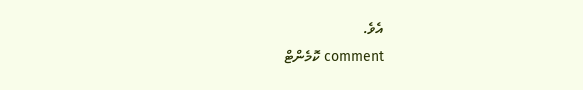އެވެ.
comment ކޮމެންޓް